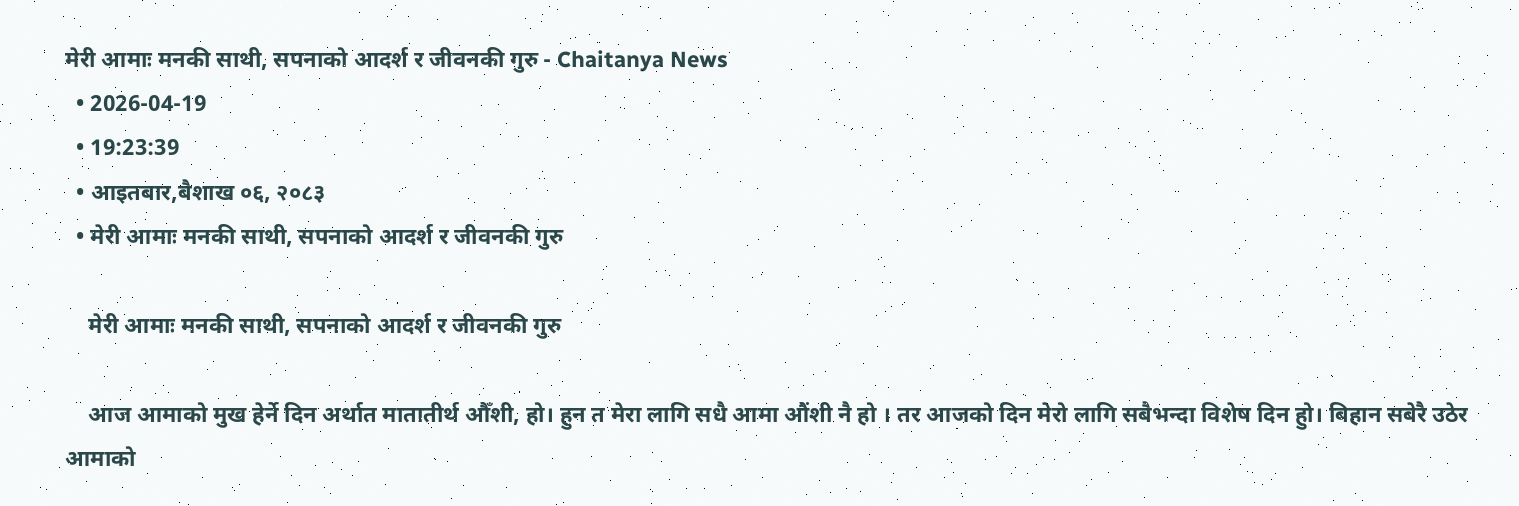मेरी आमाः मनकी साथी, सपनाको आदर्श र जीवनकी गुरु - Chaitanya News
  • 2026-04-19
  • 19:23:39
  • आइतबार,बैशाख ०६, २०८३
  • मेरी आमाः मनकी साथी, सपनाको आदर्श र जीवनकी गुरु

    मेरी आमाः मनकी साथी, सपनाको आदर्श र जीवनकी गुरु

    आज आमाको मुख हेर्ने दिन अर्थात मातातीर्थ औँशी, हो। हुन त मेरा लागि सधै आमा औंशी नै हो । तर आजको दिन मेरो लागि सबैभन्दा विशेष दिन हुो। बिहान सबेरै उठेर आमाको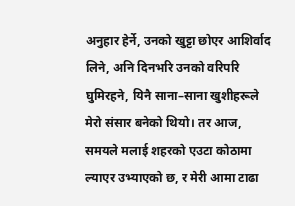अनुहार हेर्ने, उनको खुट्टा छोएर आशिर्वाद लिने, अनि दिनभरि उनको वरिपरि घुमिरहने, यिनै साना–साना खुशीहरूले मेरो संसार बनेको थियो। तर आज, समयले मलाई शहरको एउटा कोठामा ल्याएर उभ्याएको छ, र मेरी आमा टाढा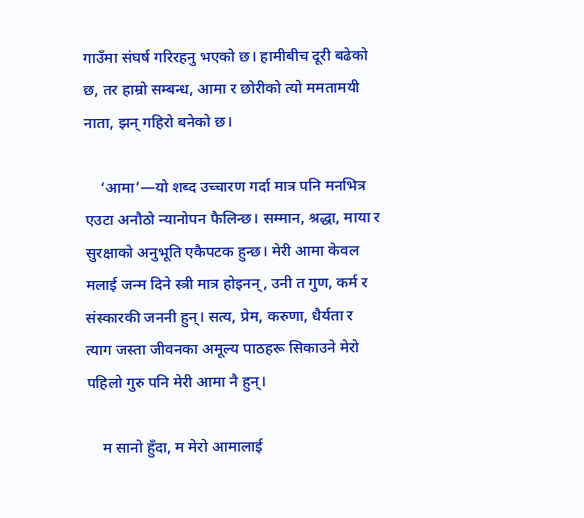गाउँमा संघर्ष गरिरहनु भएको छ। हामीबीच दूरी बढेको छ, तर हाम्रो सम्बन्ध, आमा र छोरीको त्यो ममतामयी नाता, झन् गहिरो बनेको छ।

    ‘आमा’—यो शब्द उच्चारण गर्दा मात्र पनि मनभित्र एउटा अनौठो न्यानोपन फैलिन्छ। सम्मान, श्रद्धा, माया र सुरक्षाको अनुभूति एकैपटक हुन्छ। मेरी आमा केवल मलाई जन्म दिने स्त्री मात्र होइनन्, उनी त गुण, कर्म र संस्कारकी जननी हुन्। सत्य, प्रेम, करुणा, धैर्यता र त्याग जस्ता जीवनका अमूल्य पाठहरू सिकाउने मेरो पहिलो गुरु पनि मेरी आमा नै हुन्।

    म सानो हुँदा, म मेरो आमालाई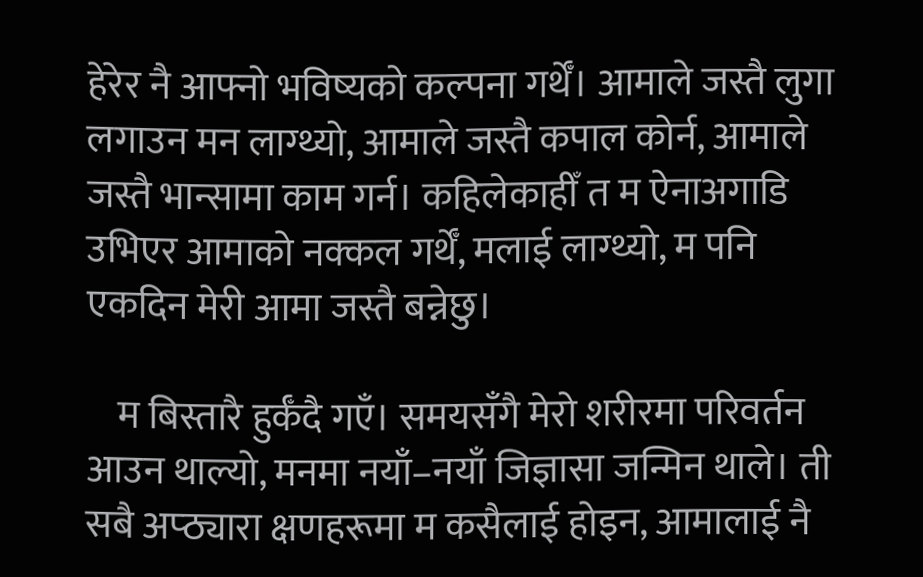हेरेर नै आफ्नो भविष्यको कल्पना गर्थेँ। आमाले जस्तै लुगा लगाउन मन लाग्थ्यो, आमाले जस्तै कपाल कोर्न, आमाले जस्तै भान्सामा काम गर्न। कहिलेकाहीँ त म ऐनाअगाडि उभिएर आमाको नक्कल गर्थेँ, मलाई लाग्थ्यो, म पनि एकदिन मेरी आमा जस्तै बन्नेछु।

    म बिस्तारै हुर्कँदै गएँ। समयसँगै मेरो शरीरमा परिवर्तन आउन थाल्यो, मनमा नयाँ–नयाँ जिज्ञासा जन्मिन थाले। ती सबै अप्ठ्यारा क्षणहरूमा म कसैलाई होइन, आमालाई नै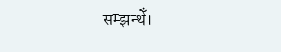सम्झन्थेँ।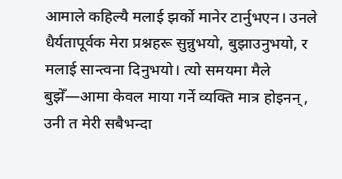आमाले कहिल्यै मलाई झर्को मानेर टार्नुभएन। उनले धैर्यतापूर्वक मेरा प्रश्नहरू सुन्नुभयो, बुझाउनुभयो, र मलाई सान्त्वना दिनुभयो। त्यो समयमा मैले बुझेँ—आमा केवल माया गर्ने व्यक्ति मात्र होइनन्, उनी त मेरी सबैभन्दा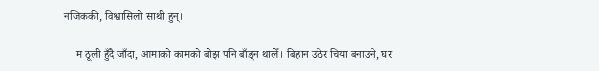नजिककी, विश्वासिलो साथी हुन्।

    म ठूली हुँदै जाँदा, आमाको कामको बोझ पनि बाँड्न थालेँ। बिहान उठेर चिया बनाउने, घर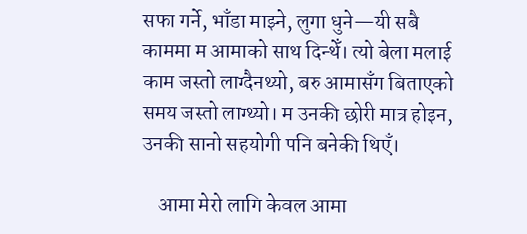सफा गर्ने, भाँडा माझ्ने, लुगा धुने—यी सबै काममा म आमाको साथ दिन्थेँ। त्यो बेला मलाई काम जस्तो लाग्दैनथ्यो, बरु आमासँग बिताएको समय जस्तो लाग्थ्यो। म उनकी छोरी मात्र होइन, उनकी सानो सहयोगी पनि बनेकी थिएँ।

    आमा मेरो लागि केवल आमा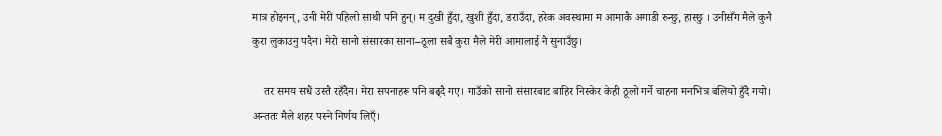मात्र होइनन्, उनी मेरी पहिलो साथी पनि हुन्। म दुखी हुँदा, खुशी हुँदा, डराउँदा, हरेक अवस्थामा म आमाकै अगाडी रुन्छु, हास्छु । उनीसँग मैले कुनै कुरा लुकाउनु पदैन। मेरो सानो संसारका साना–ठूला सबै कुरा मैले मेरी आमालाई नै सुनाउँछु।

    तर समय सधैं उस्तै रहँदैन। मेरा सपनाहरू पनि बढ्दै गए। गाउँको सानो संसारबाट बाहिर निस्केर केही ठूलो गर्ने चाहना मनभित्र बलियो हुँदै गयो। अन्ततः मैले शहर पस्ने निर्णय लिएँ।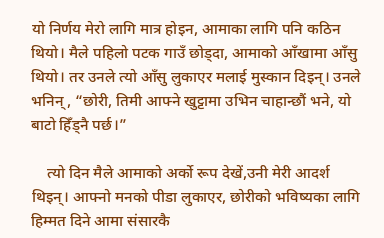यो निर्णय मेरो लागि मात्र होइन, आमाका लागि पनि कठिन थियो। मैले पहिलो पटक गाउँ छोड्दा, आमाको आँखामा आँसु थियो। तर उनले त्यो आँसु लुकाएर मलाई मुस्कान दिइन्। उनले भनिन्, “छोरी, तिमी आफ्ने खुट्टामा उभिन चाहान्छौं भने, यो बाटो हिँड्नै पर्छ।”

    त्यो दिन मैले आमाको अर्को रूप देखें,उनी मेरी आदर्श थिइन्। आफ्नो मनको पीडा लुकाएर, छोरीको भविष्यका लागि हिम्मत दिने आमा संसारकै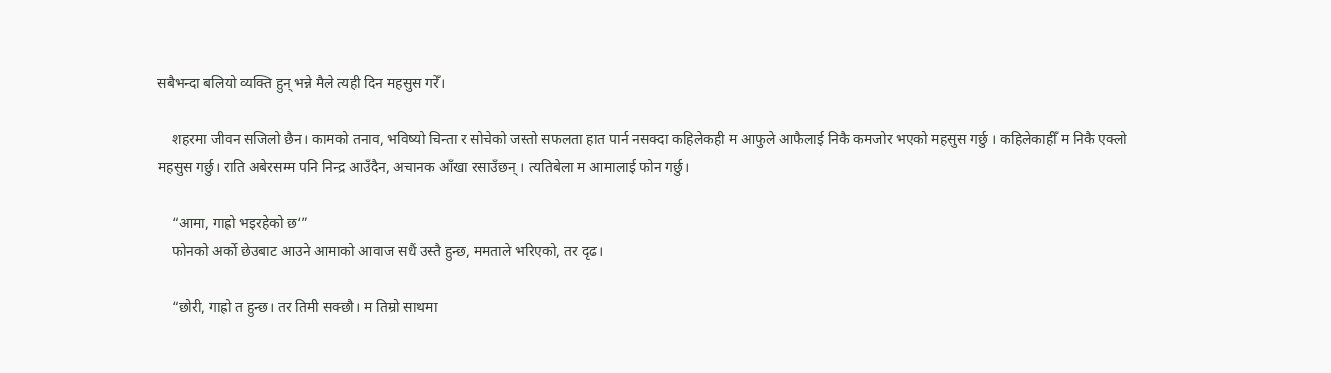सबैभन्दा बलियो व्यक्ति हुन् भन्ने मैले त्यही दिन महसुस गरेँ।

    शहरमा जीवन सजिलो छैन। कामको तनाव, भविष्यो चिन्ता र सोचेको जस्तो सफलता हात पार्न नसक्दा कहिलेकही म आफुले आफैलाई निकै कमजोर भएको महसुस गर्छु । कहिलेकाहीँ म निकै एक्लो महसुस गर्छु। राति अबेरसम्म पनि निन्द्र आउँदैन, अचानक आँखा रसाउँछन् । त्यतिबेला म आमालाई फोन गर्छु।

    “आमा, गाह्रो भइरहेको छ‘”
    फोनको अर्को छेउबाट आउने आमाको आवाज सधैं उस्तै हुन्छ, ममताले भरिएको, तर दृढ।

    “छोरी, गाह्रो त हुन्छ। तर तिमी सक्छौ। म तिम्रो साथमा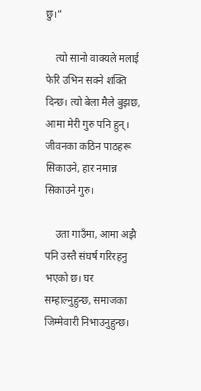छु।”

    त्यो सानो वाक्यले मलाई फेरि उभिन सक्ने शक्ति दिन्छ। त्यो बेला मैले बुझछ, आमा मेरी गुरु पनि हुन्। जीवनका कठिन पाठहरू सिकाउने, हार नमान्न सिकाउने गुरु।

    उता गाउँमा, आमा अझै पनि उस्तै संघर्ष गरिरहनु भएको छ। घर सम्हाल्नुहुन्छ, समाजका जिम्मेवारी निभाउनुहुन्छ।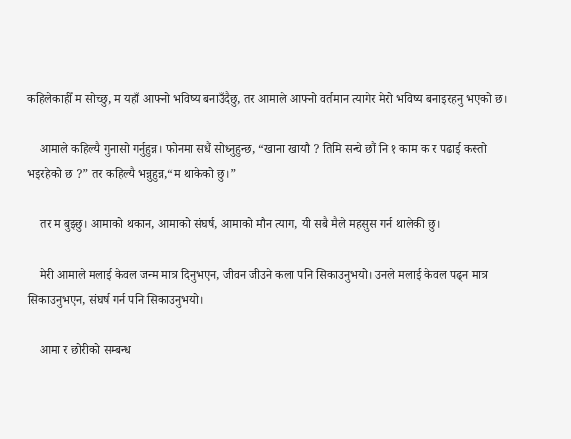कहिलेकाहीँ म सोच्छु, म यहाँ आफ्नो भविष्य बनाउँदैछु, तर आमाले आफ्नो वर्तमान त्यागेर मेरो भविष्य बनाइरहनु भएको छ।

    आमाले कहिल्यै गुनासो गर्नुहुन्न। फोनमा सधैं सोध्नुहुन्छ, “खाना खायौ ? तिमि सन्चे छौं नि १ काम क र पढाई कस्तो भइरहेको छ ?” तर कहिल्यै भन्नुहुन्न,“म थाकेको छु।”

    तर म बुझ्छु। आमाको थकान, आमाको संघर्ष, आमाको मौन त्याग, यी सबै मैले महसुस गर्न थालेकी छु।

    मेरी आमाले मलाई केवल जन्म मात्र दिनुभएन, जीवन जीउने कला पनि सिकाउनुभयो। उनले मलाई केवल पढ्न मात्र सिकाउनुभएन, संघर्ष गर्न पनि सिकाउनुभयो।

    आमा र छोरीको सम्बन्ध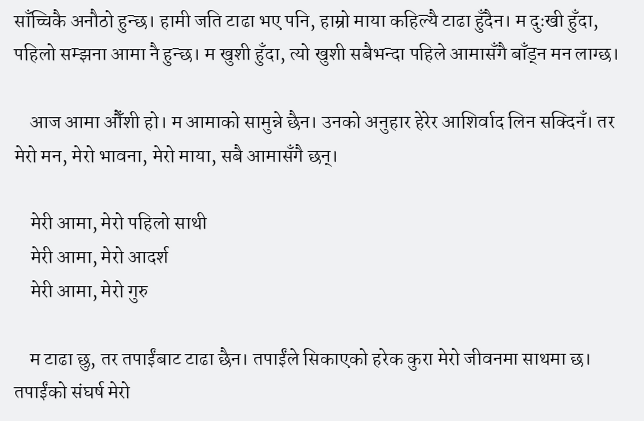साँच्चिकै अनौठो हुन्छ। हामी जति टाढा भए पनि, हाम्रो माया कहिल्यै टाढा हुँदैन। म दुःखी हुँदा, पहिलो सम्झना आमा नै हुन्छ। म खुशी हुँदा, त्यो खुशी सबैभन्दा पहिले आमासँगै बाँड्न मन लाग्छ।

    आज आमा औँशी हो। म आमाको सामुन्ने छैन। उनको अनुहार हेरेर आशिर्वाद लिन सक्दिनँ। तर मेरो मन, मेरो भावना, मेरो माया, सबै आमासँगै छन्।

    मेरी आमा, मेरो पहिलो साथी
    मेरी आमा, मेरो आदर्श
    मेरी आमा, मेरो गुरु

    म टाढा छु, तर तपाईंबाट टाढा छैन। तपाईंले सिकाएको हरेक कुरा मेरो जीवनमा साथमा छ। तपाईंको संघर्ष मेरो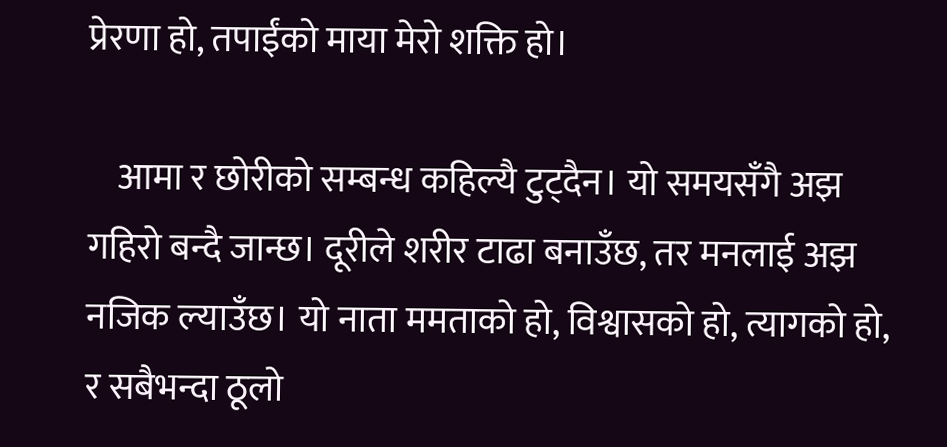प्रेरणा हो, तपाईंको माया मेरो शक्ति हो।

    आमा र छोरीको सम्बन्ध कहिल्यै टुट्दैन। यो समयसँगै अझ गहिरो बन्दै जान्छ। दूरीले शरीर टाढा बनाउँछ, तर मनलाई अझ नजिक ल्याउँछ। यो नाता ममताको हो, विश्वासको हो, त्यागको हो, र सबैभन्दा ठूलो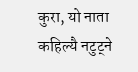कुरा, यो नाता कहिल्यै नटुट्ने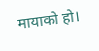मायाको हो।